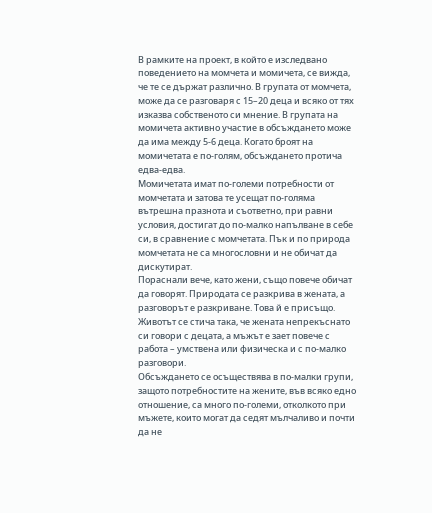В рамките на проект, в който е изследвано поведението на момчета и момичета, се вижда, че те се държат различно. В групата от момчета, може да се разговаря с 15–20 деца и всяко от тях изказва собственото си мнение. В групата на момичета активно участие в обсъждането може да има между 5-6 деца. Когато броят на момичетата е по-голям, обсъждането протича едва-едва.
Момичетата имат по-големи потребности от момчетата и затова те усещат по-голяма вътрешна празнота и съответно, при равни условия, достигат до по-малко напълване в себе си, в сравнение с момчетата. Пък и по природа момчетата не са многословни и не обичат да дискутират.
Пораснали вече, като жени, също повече обичат да говорят. Природата се разкрива в жената, а разговорът е разкриване. Това й е присъщо. Животът се стича така, че жената непрекъснато си говори с децата, а мъжът е зает повече с работа – умствена или физическа и с по-малко разговори.
Обсъждането се осъществява в по-малки групи, защото потребностите на жените, във всяко едно отношение, са много по-големи, отколкото при мъжете, които могат да седят мълчаливо и почти да не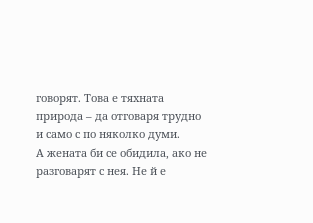говорят. Това е тяхната природа – да отговаря трудно и само с по няколко думи.
А жената би се обидила, ако не разговарят с нея. Не й е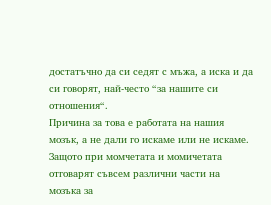достатъчно да си седят с мъжа, а иска и да си говорят, най-често “за нашите си отношения“.
Причина за това е работата на нашия мозък, а не дали го искаме или не искаме. Защото при момчетата и момичетата отговарят съвсем различни части на мозъка за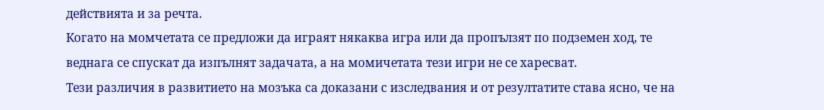действията и за речта.
Когато на момчетата се предложи да играят някаква игра или да пропълзят по подземен ход, те веднага се спускат да изпълнят задачата, а на момичетата тези игри не се харесват.
Тези различия в развитието на мозъка са доказани с изследвания и от резултатите става ясно, че на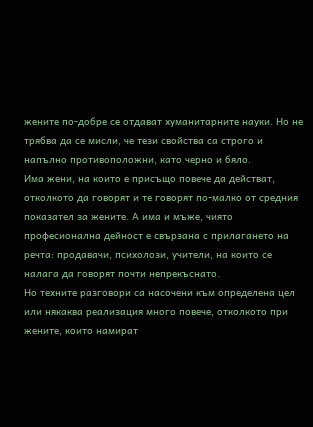жените по-добре се отдават хуманитарните науки. Но не трябва да се мисли, че тези свойства са строго и напълно противоположни, като черно и бяло.
Има жени, на които е присъщо повече да действат, отколкото да говорят и те говорят по-малко от средния показател за жените. А има и мъже, чиято професионална дейност е свързана с прилагането на речта: продавачи, психолози, учители, на които се налага да говорят почти непрекъснато.
Но техните разговори са насочени към определена цел или някаква реализация много повече, отколкото при жените, които намират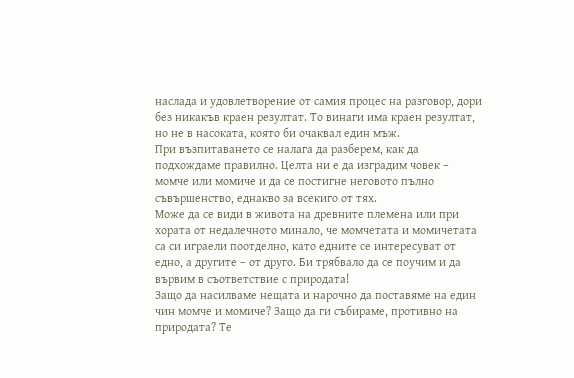наслада и удовлетворение от самия процес на разговор, дори без никакъв краен резултат. То винаги има краен резултат, но не в насоката, която би очаквал един мъж.
При възпитаването се налага да разберем, как да подхождаме правилно. Целта ни е да изградим човек – момче или момиче и да се постигне неговото пълно съвършенство, еднакво за всекиго от тях.
Може да се види в живота на древните племена или при хората от недалечното минало, че момчетата и момичетата са си играели поотделно, като едните се интересуват от едно, а другите – от друго. Би трябвало да се поучим и да вървим в съответствие с природата!
Защо да насилваме нещата и нарочно да поставяме на един чин момче и момиче? Защо да ги събираме, противно на природата? Те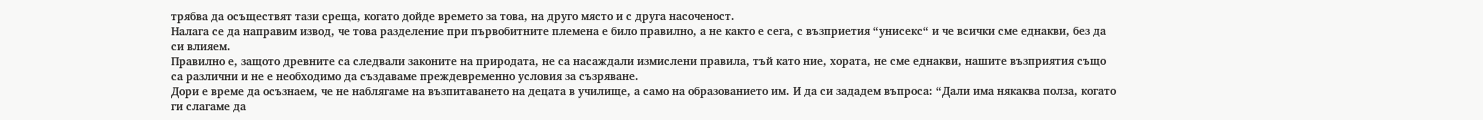трябва да осъществят тази среща, когато дойде времето за това, на друго място и с друга насоченост.
Налага се да направим извод, че това разделение при първобитните племена е било правилно, а не както е сега, с възприетия “унисекс“ и че всички сме еднакви, без да си влияем.
Правилно е, защото древните са следвали законите на природата, не са насаждали измислени правила, тъй като ние, хората, не сме еднакви, нашите възприятия също са различни и не е необходимо да създаваме преждевременно условия за съзряване.
Дори е време да осъзнаем, че не наблягаме на възпитаването на децата в училище, а само на образованието им. И да си зададем въпроса: “Дали има някаква полза, когато ги слагаме да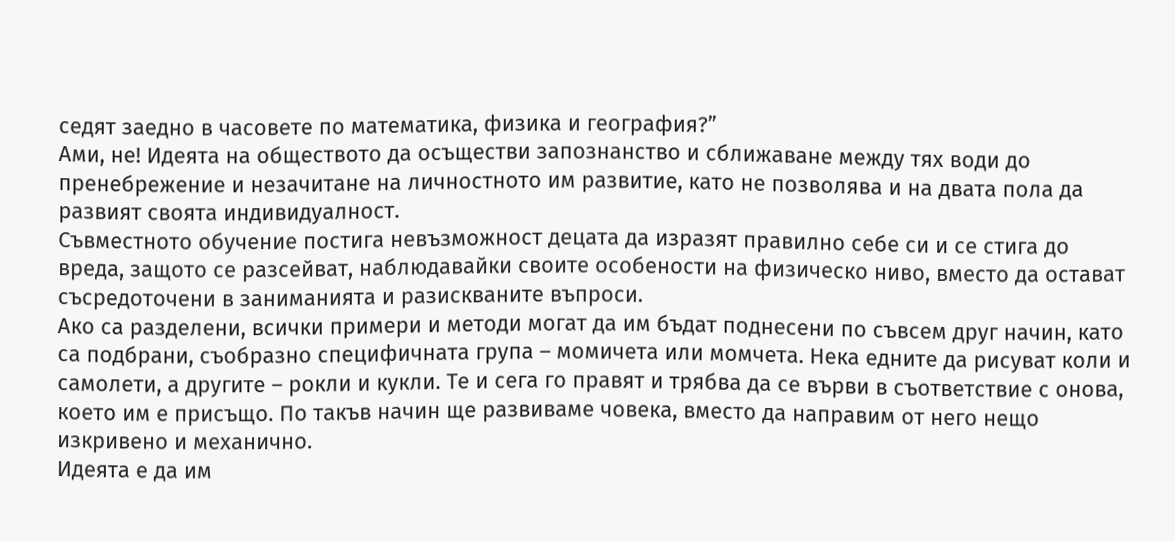седят заедно в часовете по математика, физика и география?”
Ами, не! Идеята на обществото да осъществи запознанство и сближаване между тях води до пренебрежение и незачитане на личностното им развитие, като не позволява и на двата пола да развият своята индивидуалност.
Съвместното обучение постига невъзможност децата да изразят правилно себе си и се стига до вреда, защото се разсейват, наблюдавайки своите особености на физическо ниво, вместо да остават съсредоточени в заниманията и разискваните въпроси.
Ако са разделени, всички примери и методи могат да им бъдат поднесени по съвсем друг начин, като са подбрани, съобразно специфичната група – момичета или момчета. Нека едните да рисуват коли и самолети, а другите – рокли и кукли. Те и сега го правят и трябва да се върви в съответствие с онова, което им е присъщо. По такъв начин ще развиваме човека, вместо да направим от него нещо изкривено и механично.
Идеята е да им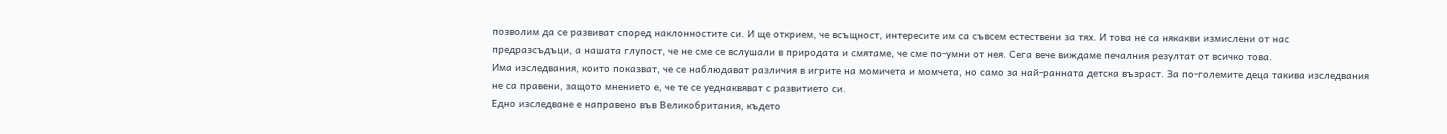позволим да се развиват според наклонностите си. И ще открием, че всъщност, интересите им са съвсем естествени за тях. И това не са някакви измислени от нас предразсъдъци, а нашата глупост, че не сме се вслушали в природата и смятаме, че сме по-умни от нея. Сега вече виждаме печалния резултат от всичко това.
Има изследвания, които показват, че се наблюдават различия в игрите на момичета и момчета, но само за най-ранната детска възраст. За по-големите деца такива изследвания не са правени, защото мнението е, че те се уеднаквяват с развитието си.
Едно изследване е направено във Великобритания, където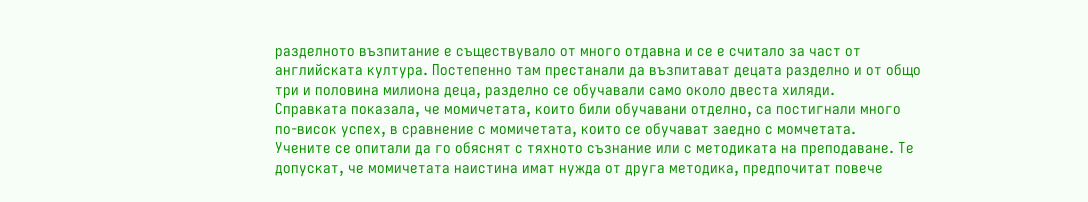разделното възпитание е съществувало от много отдавна и се е считало за част от английската култура. Постепенно там престанали да възпитават децата разделно и от общо три и половина милиона деца, разделно се обучавали само около двеста хиляди.
Справката показала, че момичетата, които били обучавани отделно, са постигнали много по-висок успех, в сравнение с момичетата, които се обучават заедно с момчетата.
Учените се опитали да го обяснят с тяхното съзнание или с методиката на преподаване. Те допускат, че момичетата наистина имат нужда от друга методика, предпочитат повече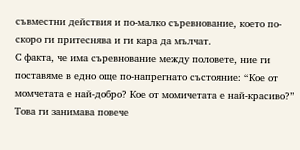съвместни действия и по-малко съревнование, което по-скоро ги притеснява и ги кара да мълчат.
С факта, че има съревнование между половете, ние ги поставяме в едно още по-напрегнато състояние: “Кое от момчетата е най-добро? Кое от момичетата е най-красиво?” Това ги занимава повече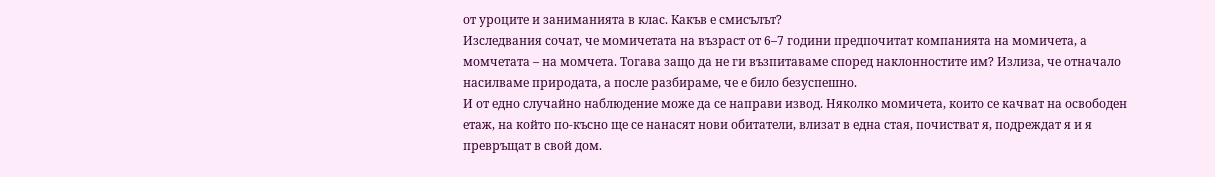от уроците и заниманията в клас. Какъв е смисълът?
Изследвания сочат, че момичетата на възраст от 6–7 години предпочитат компанията на момичета, а момчетата – на момчета. Тогава защо да не ги възпитаваме според наклонностите им? Излиза, че отначало насилваме природата, а после разбираме, че е било безуспешно.
И от едно случайно наблюдение може да се направи извод. Няколко момичета, които се качват на освободен етаж, на който по-късно ще се нанасят нови обитатели, влизат в една стая, почистват я, подреждат я и я превръщат в свой дом.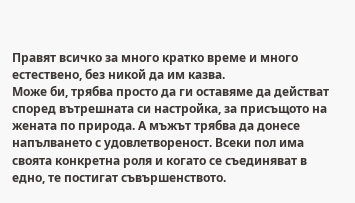Правят всичко за много кратко време и много естествено, без никой да им казва.
Може би, трябва просто да ги оставяме да действат според вътрешната си настройка, за присъщото на жената по природа. А мъжът трябва да донесе напълването с удовлетвореност. Всеки пол има своята конкретна роля и когато се съединяват в едно, те постигат съвършенството.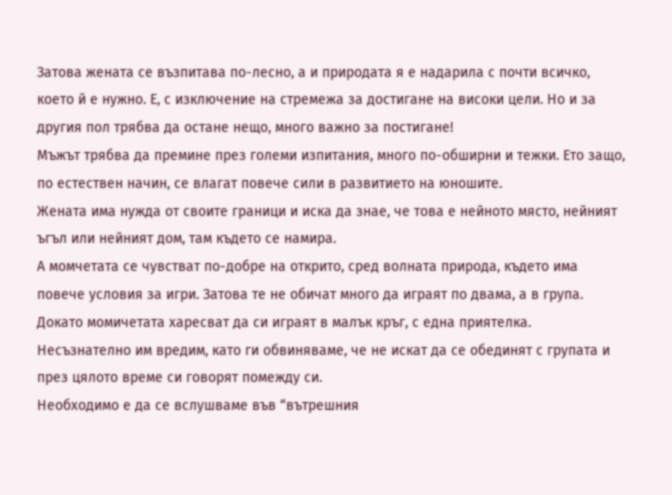Затова жената се възпитава по-лесно, а и природата я е надарила с почти всичко, което й е нужно. Е, с изключение на стремежа за достигане на високи цели. Но и за другия пол трябва да остане нещо, много важно за постигане!
Мъжът трябва да премине през големи изпитания, много по-обширни и тежки. Ето защо, по естествен начин, се влагат повече сили в развитието на юношите.
Жената има нужда от своите граници и иска да знае, че това е нейното място, нейният ъгъл или нейният дом, там където се намира.
А момчетата се чувстват по-добре на открито, сред волната природа, където има повече условия за игри. Затова те не обичат много да играят по двама, а в група.
Докато момичетата харесват да си играят в малък кръг, с една приятелка. Несъзнателно им вредим, като ги обвиняваме, че не искат да се обединят с групата и през цялото време си говорят помежду си.
Необходимо е да се вслушваме във “вътрешния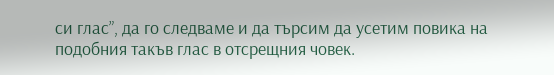си глас”, да го следваме и да търсим да усетим повика на подобния такъв глас в отсрещния човек.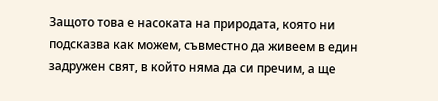Защото това е насоката на природата, която ни подсказва как можем, съвместно да живеем в един задружен свят, в който няма да си пречим, а ще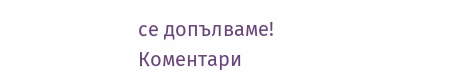се допълваме!
Коментари